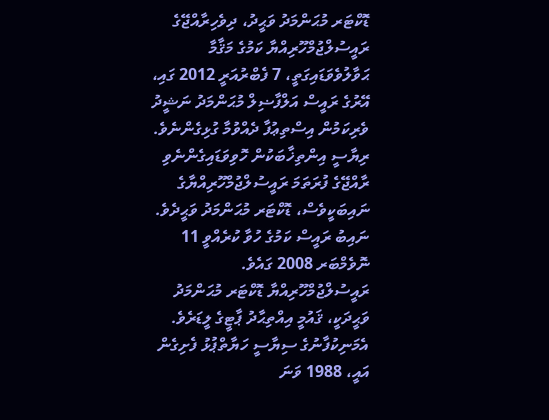ޑޮކްޓަރ މުޙަންމަދު ވަޙީދު، ދިވެހިރާއްޖޭގެ ރައީސުލްޖުމްހޫރިއްޔާ ކަމުގެ މަޤާމާ ޙަވާލުވެވަޑައިގަތީ، 7 ފެބްރުއަރީ 2012 ގައި، އޭރުގެ ރައީސް އަލްފާޟިލް މުޙަންމަދު ނަޝީދު ވެރިކަމުން އިސްތިޢުފާ ދެއްވުމާ ގުޅިގެންނެވެ. ރިޔާސީ އިންތިޚާބަކުން ހޮވިވަޑައިގެންނެވި ރާއްޖޭގެ ފުރަތަމަ ރައީސުލްޖުމްހޫރިއްޔާގެ ނައިބަކީވެސް، ޑޮކްޓަރ މުޙަންމަދު ވަޙީދެވެ. ނައިބު ރައީސް ކަމުގެ ހުވާ ކުރެއްވީ 11 ނޮވެމްބަރ 2008 ގައެވެ.
ރައީސުލްޖުމްހޫރިއްޔާ ޑޮކްޓަރ މުޙަންމަދު ވަޙީދަކީ، ޤައުމީ އިއްތިޙާދު ޕާޓީގެ ލީޑަރެވެ. އެމަނިކުފާނުގެ ސިޔާސީ ހަޔާތްޕުޅު ފެށިގެން އައީ، 1988 ވަނަ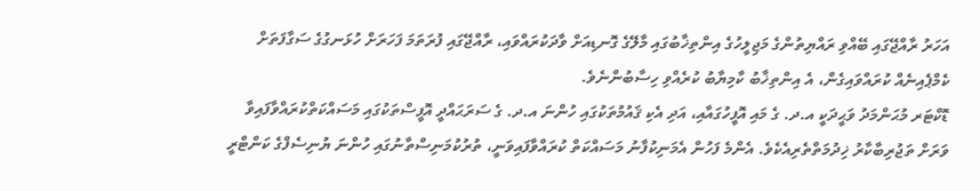އަހަރު ރާއްޖޭގައި ބޭއްވި ރައްޔިތުންގެ މަޖިލީހުގެ އިންތިޚާބުގައި މާލޭގެ ގޮނޑިއަށް ވާދަކުރައްވައި، ރާއްޖޭގައި ފުރަތަމަ ފަހަރަށް ހުޅަނގުގެ ސަގާފަތަށް ކެމްޕެއިނެއް ކުރައްވައިގެން، އެ އިންތިޚާބު ކާމިޔާބު ކުރެއްވި ހިސާބުންނެވެ.
ޑޮކްޓަރ މުޙަންމަދު ވަޙީދަކީ އ.ދ. ގެ މައި އޮފީހުގައާއި، އަދި އެކި ޤައުމުތަކުގައި ހުންނަ އ.ދ. ގެ ސަރަޙައްދީ އޮފީސްތަކުގައި މަސައްކަތްކުރައްވާފައިވާ ވަރަށް ތަޖުރިބާކާރު ޚިދުމަތްތެރިއެކެވެ. އެންމެ ފަހުން އެމަނިކުފާނު މަސައްކަތް ކުރައްވާފައިވަނީ، ތުރުކުމަނިސްތާނުގައި ހުންނަ ޔުނިސެފްގެ ކަންޓްރީ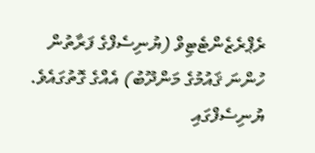ރެޕްރެޒެންޓެޓިވް (ޔުނިސެފްގެ ފަރާތުން ހުންނަ ޤައުމުގެ މަންދޫބު) އެއްގެ ގޮތުގައެވެ. ޔުނިސެފްގައި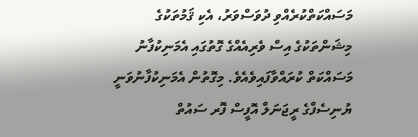މަސައްކަތްކުރެއްވި ދުވަސްވަރު، އެކި ޤަމުތަކުގެ މިޝަންތަކުގެ އިސް ވެރިއެއްގެ ގޮތުގައި އެމަނިކުފާނު މަސައްކަތް ކުރައްވާފައިވެއެވެ. މިގޮތުން އެމަނިކުފާނުވަނީ ޔުނިސެފްގެ ރީޖަނަލް އޮފީސް ފޮރ ސައުތް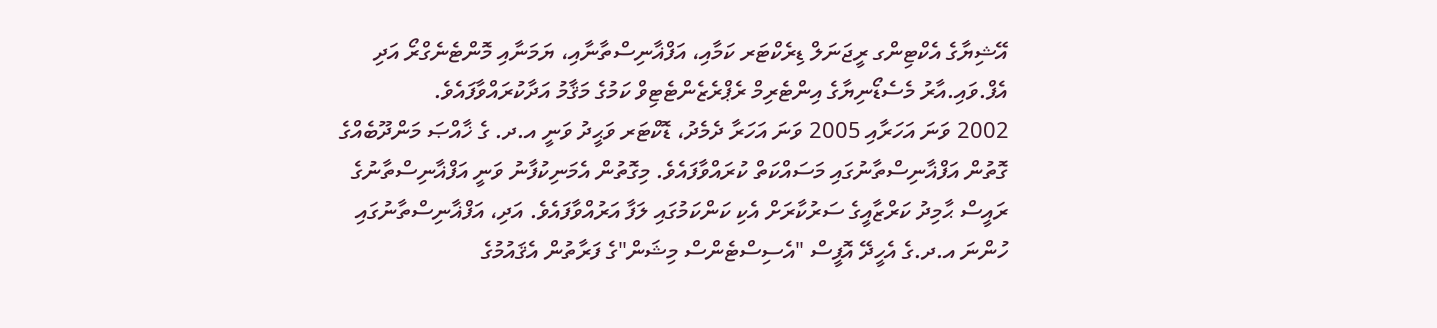އޭޝިޔާގެ އެކްޓިންގ ރީޖަނަލް ޑިރެކްޓަރ ކަމާއި، އަފްޣާނިސްތާނާއި، ޔަމަނާއި މޮންޓެނެގްރޯ އަދި އެފް.ވައި.އާރު މެސެޑޯނިޔާގެ އިންޓެރިމް ރެޕްރެޒެންޓެޓިވް ކަމުގެ މަޤާމު އަދާކުރައްވާފައެވެ.
2002 ވަނަ އަހަރާއި 2005 ވަނަ އަހަރާ ދެމެދު، ޑޮކްޓަރ ވަޙީދު ވަނީ އ.ދ. ގެ ޚާއްޞަ މަންދޫބެއްގެ ގޮތުން އަފްޣާނިސްތާނުގައި މަސައްކަތް ކުރައްވާފައެވެ. މިގޮތުން އެމަނިކުފާނު ވަނީ އަފްޣާނިސްތާނުގެ ރައީސް ޙާމިދު ކަރްޒާއީގެ ސަރުކާރަށް އެކި ކަންކަމުގައި ލަފާ އަރުއްވާފައެވެ. އަދި، އަފްޣާނިސްތާނުގައި ހުންނަ އ.ދ.ގެ އެހީދޭ އޮފީސް "އެސިސްޓެންސް މިޝަން"ގެ ފަރާތުން އެޤައުމުގެ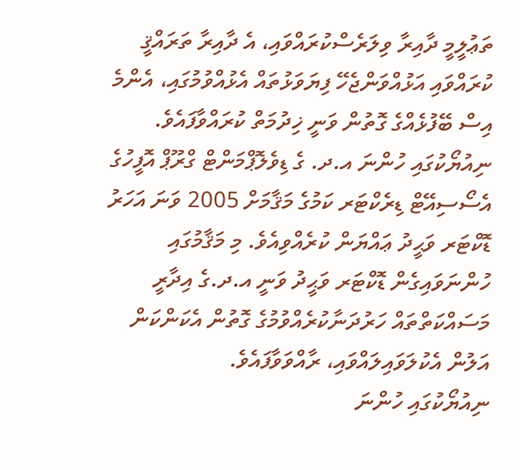ތަޢުލީމީ ދާއިރާ ވިލަރެސްކުރައްވައި، އެ ދާއިރާ ތަރައްޤީ ކުރައްވައި އަޅުއްވަންޖެހޭ ފިޔަވަޅުތައް އެޅުއްވުމުގައި، އެންމެ އިސް ބޭފުޅެއްގެ ގޮތުން ވަނީ ޚިދުމަތް ކުރައްވާފައެވެ.
ނިއުޔޯކުގައި ހުންނަ އ.ދ. ގެ ޑިވެލޮޕްމަންޓް ގްރޫޕް އޮފީހުގެ އެސޯސިއޭޓް ޑިރެކްޓަރ ކަމުގެ މަޤާމަށް 2005 ވަނަ އަހަރު ޑޮކްޓަރ ވަޙީދު ޢައްޔަން ކުރެއްވިއެވެ. މި މަޤާމުގައި ހުންނަވައިގެން ޑޮކްޓަރ ވަޙީދު ވަނީ އ.ދ.ގެ އިދާރީ މަސައްކަތްތައް ހަރުދަނާކުރެއްވުމުގެ ގޮތުން އެކަންކަން އަލުން އެކުލަވައިލައްވައި، ރާއްވަވާފައެވެ.
ނިއުޔޯކުގައި ހުންނަ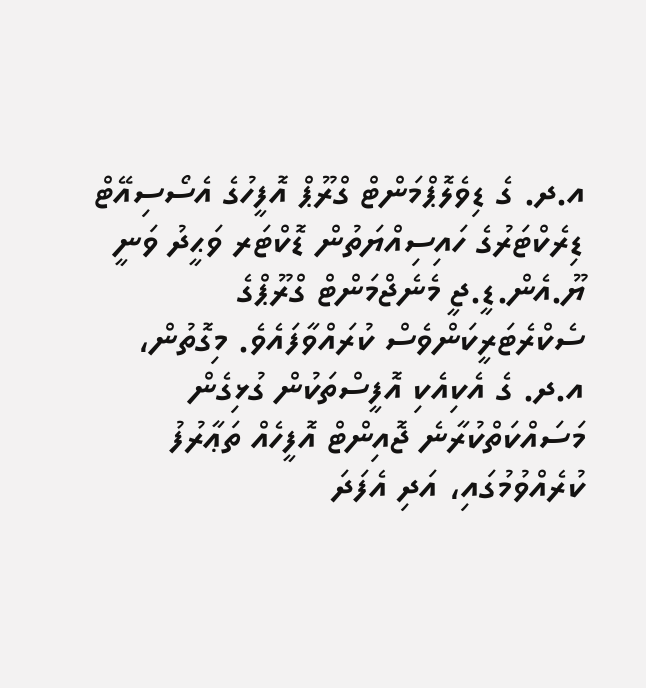އ.ދ. ގެ ޑިވެލޮޕްމަންޓް ގްރޫޕް އޮފީހުގެ އެސޯސިއޭޓް ޑިރެކްޓަރުގެ ހައިސިއްޔަތުން ޑޮކްޓަރ ވަޙީދު ވަނީ ޔޫ.އެން.ޑީ.ޖީ މެނެޖްމަންޓް ގްރޫޕްގެ ސެކްރެޓަރީކަންވެސް ކުރައްވާފައެވެ. މިގޮތުން، އ.ދ. ގެ އެކިއެކި އޮފީސްތަކުން ގުޅިގެން މަސައްކަތްކުރާނެ ޖޮއިންޓް އޮފީހެއް ތަޢާރުފު ކުރެއްވުމުގައި، އަދި އެފަދަ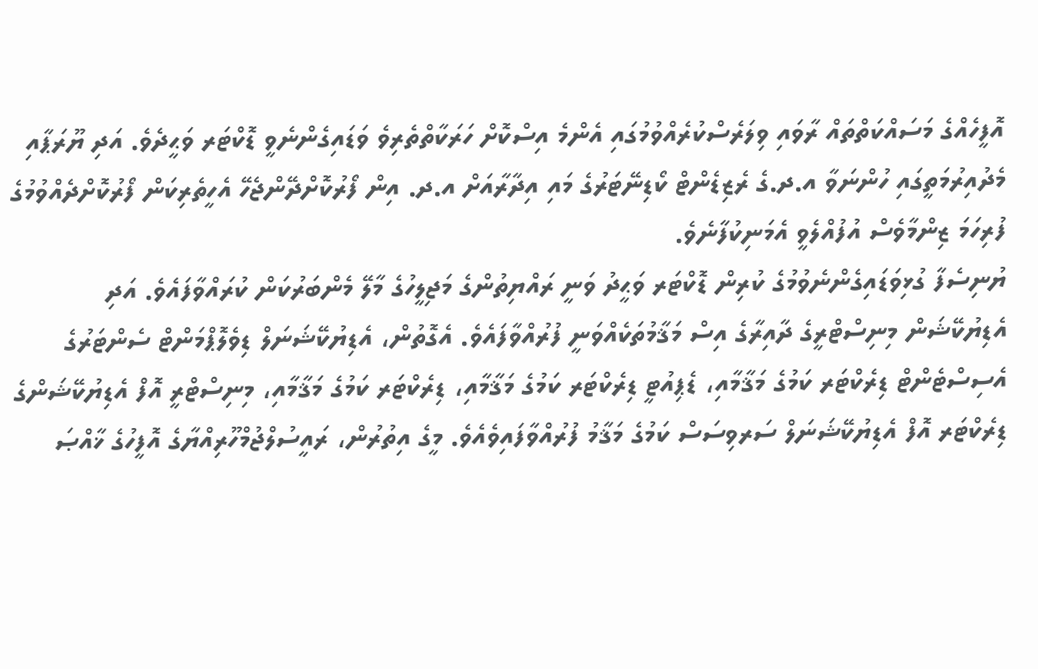އޮފީހެއްގެ މަސައްކަތްތައް ރާވައި ވިލަރެސްކުރެއްވުމުގައި އެންމެ އިސްކޮށް ހަރަކާތްތެރިވެ ވަޑައިގެންނެވީ ޑޮކްޓަރ ވަޙީދެވެ. އަދި ޔޫރަޕާއި މެދުއިރުމަތީގައި ހުންނަވާ އ.ދ.ގެ ރެޒިޑެންޓް ކޯޑިނޭޓަރުގެ މައި އިދާރާއަށް އ.ދ. އިން ފޯރުކޮށްދޭންޖެހޭ އެހީތެރިކަން ފޯރުކޮށްދެއްވުމުގެ ފުރިހަމަ ޒިންމާވެސް އުފުއްލެވީ އެމަނިކުފާނެވެ.
ޔުނިސެފާ ގުޅިވަޑައިގެންނެވުމުގެ ކުރިން ޑޮކްޓަރ ވަޙީދު ވަނީ ރައްޔިތުންގެ މަޖިލީހުގެ މާލޭ މެންބަރުކަން ކުރައްވާފައެވެ. އަދި އެޑިޔުކޭޝަން މިނިސްޓްރީގެ ދާއިރާގެ އިސް މަޤާމުތަކެއްވަނީ ފުރުއްވާފައެވެ. އެގޮތުން، އެޑިޔުކޭޝަނަލް ޑިވެލޮޕްމަންޓް ސެންޓަރުގެ އެސިސްޓެންޓް ޑިރެކްޓަރ ކަމުގެ މަޤާމާއި، ޑެޕިއުޓީ ޑިރެކްޓަރ ކަމުގެ މަޤާމާއި، ޑިރެކްޓަރ ކަމުގެ މަޤާމާއި، މިނިސްޓްރީ އޮފް އެޑިޔުކޭޝަންގެ ޑިރެކްޓަރ އޮފް އެޑިޔުކޭޝަނަލް ސަރވިސަސް ކަމުގެ މަޤާމު ފުރުއްވާފައިވެއެވެ. މީގެ އިތުރުން، ރައީސުލްޖުމްހޫރިއްޔާގެ އޮފީހުގެ ޚާއްޞަ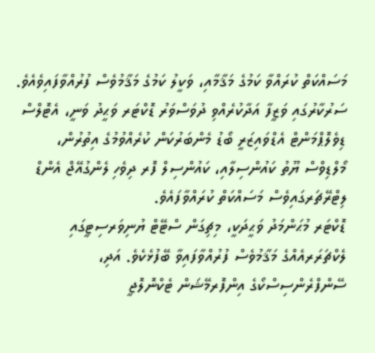މަސައްކަތް ކުރައްވާ ކަމުގެ މަޤާމާއި، ވަކީލު ކަމުގެ މަޤާމުވެސް ފުރުއްވާފައިވެއެވެ. ސަރުކާރުގައި ވަޒީފާ އަދާކުރެއްވި ދުވަސްވަރު ޑޮކްޓަރ ވަޙީދު ވަނީ، އެޓޮލްސް ޑިވެލޮޕްމަންޓް އެޑްވައިޒަރީ ބޯޑު މެންބަރުކަން ކުރެއްވުމުގެ އިތުރުން، މޯލްޑިވްސް ޔޫތު ކައުންސިލާއި، ކައުންސިލް ފޮރ ދިވެހި ލެންގުއޭޖް އެންޑް ލިޓްރޭޗަރގައިވެސް މަސައްކަތް ކުރައްވާފައެވެ.
ޑޮކްޓަރ މުޙަންމަދު ވަޙީދަކީ، މިޗިގަން ސްޓޭޓް ޔުނިވަރސިޓީގައި ލެކްޗަރަރއެއްގެ މަޤާމުވެސް ފުރުއްވާފައިވާ ބޭފުޅެކެވެ. އަދި، ސޭންފްރެންސިސްކޯގެ އިންފޮރމޭޝަން ޓެކްނޮލޮޖީ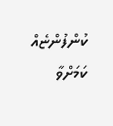ކުންފުންޏެއް ކަމަށްވާ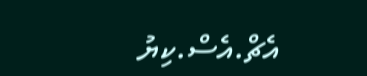އެޗް.އެސް.ކިޔު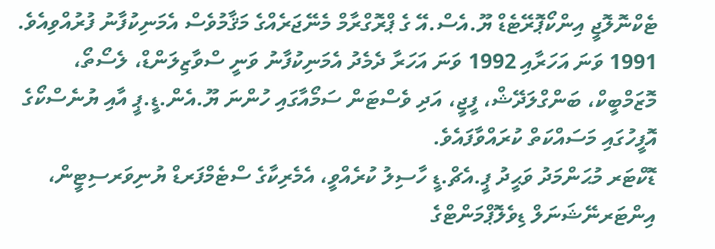ޓެކްނޮލޮޖީ އިންކޯޕޮރޭޓެޑް ޔޫ.އެސް.އޭ ގެ ޕްރޮގްރާމް މެނޭޖަރެއްގެ މަޤާމުވެސް އެމަނިކުފާނު ފުރުއްވިއެވެ. 1991 ވަނަ އަހަރާއި 1992 ވަނަ އަހަރާ ދެމެދު އެމަނިކުފާނު ވަނީ ސްވާޒިލަންޑް، ލެސޯތޯ، މޮޒަމްބީކް، ބަންގްލަދޭޝް، ފީޖީ، އަދި ވެސްޓަން ސަމޯއާގައި ހުންނަ ޔޫ.އެން.ޑީ.ޕީ އާއި ޔުނެސްކޯގެ އޮފީހުގައި މަސައްކަތް ކުރައްވާފައެވެ.
ޑޮކްޓަރ މުޙަންމަދު ވަޙީދު ޕީ.އެޗް.ޑީ ހާސިލު ކުރެއްވީ، އެމެރިކާގެ ސްޓެމްފަރޑް ޔުނިވަރސިޓީން، އިންޓަރނޭޝަނަލް ޑިވެލޮޕްމަންޓްގެ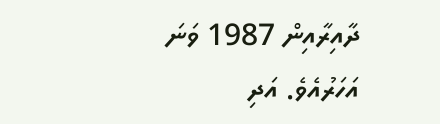ދާއިރާއިން 1987 ވަނަ އަހަރުއެވެ. އަދި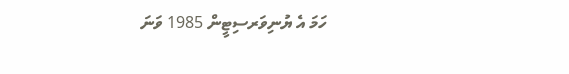ހަމަ އެ ޔުނިވަރސިޓީން 1985 ވަނަ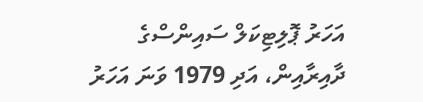އަހަރު ޕޮލިޓިކަލް ސައިންސްގެ ދާއިރާއިން، އަދި 1979 ވަނަ އަހަރު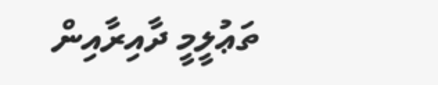ތަޢުލީމީ ދާއިރާއިން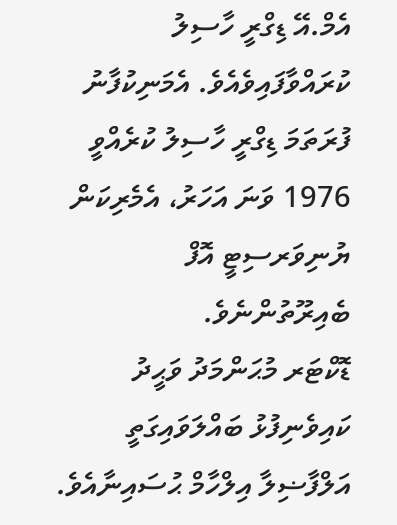އެމް.އޭ ޑިގްރީ ހާސިލު ކުރައްވާފައިވެއެވެ. އެމަނިކުފާނު ފުރަތަމަ ޑިގްރީ ހާސިލު ކުރެއްވީ 1976 ވަނަ އަހަރު، އެމެރިކަން ޔުނިވަރސިޓީ އޮފް ބެއިރޫތުންނެވެ.
ޑޮކްޓަރ މުޙަންމަދު ވަޙީދު ކައިވެނިފުޅު ބައްލަވައިގަތީ އަލްފާޟިލާ އިލްހާމް ޙުސައިނާއެވެ.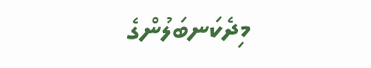މިދެކަނބަލުންގެ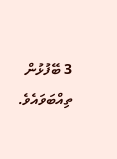3 ބޭފުޅުން ތިއްބަވައެވެ.